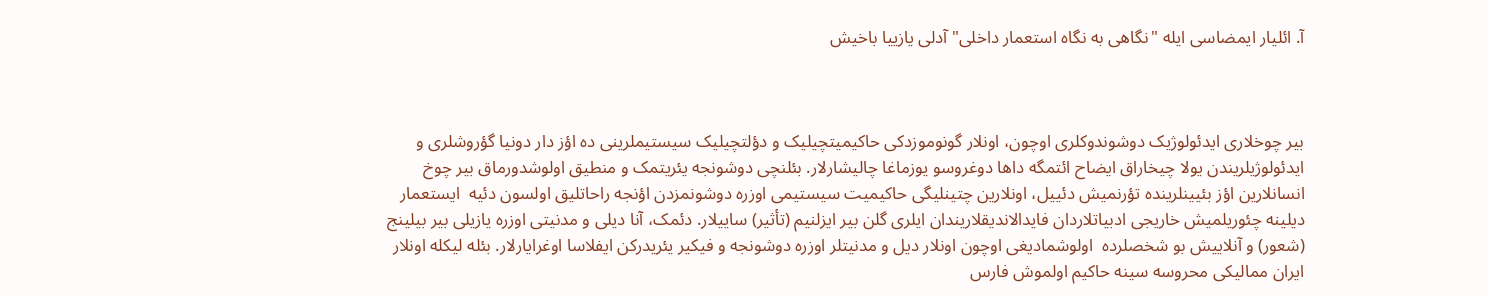آ. ائلیار ایمضاسی ایله "نگاهی به نگاه استعمار داخلی" آدلی یازییا باخیش



بیر چوخلاری ایدئولوژیک دوشوندوکلری اوچون، اونلار گونوموزدکی حاکیمیتچیلیک و دؤلتچیلیک سیستیملرینی ده اؤز دار دونیا گؤروشلری و ایدئولوژیلریندن یولا چیخاراق ایضاح ائتمگه داها دوغروسو یوزماغا چالیشارلار. بئلنچی دوشونجه یئریتمک و منطیق اولوشدورماق بیر چوخ انسانلارین اؤز بئیینلرینده تؤرنمیش دئییل، اونلارین چتینلیگی حاکیمیت سیستیمی اوزره دوشونمزدن اؤنجه راحاتلیق اولسون دئیه  ایستعمار دیلینه چئوریلمیش خاریجی ادبیاتلاردان فایدالاندیقلاریندان ایلری گلن بیر ایزلنیم (تأثیر) ساییلار. دئمک، آنا دیلی و مدنیتی اوزره یازیلی بیر بیلینج (شعور) و آنلاییش بو شخصلرده  اولوشمادیغی اوچون اونلار دیل و مدنیتلر اوزره دوشونجه و فیکیر یئریدرکن ایفلاسا اوغرایارلار. بئله لیکله اونلار ایران ممالیکی محروسه سینه حاکیم اولموش فارس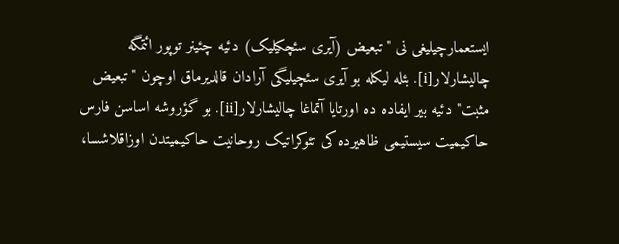ایستعمارچیلیغی نی "تبعیض (آیری سئچکیلیک) دئیه چئینر توپور ائتمگه چالیشارلار[i]. بئله لیکله بو آیری سئچیلیگی آرادان قالدیرماق اوچون "تبعیض مثبت" دئیه بیر ایفاده ده اورتایا آتماغا چالیشارلار[ii]. بو گؤروشه اساسن فارس حاکیمیت سیستیمی ظاهیرده کی تئوکراتیک روحانیت حاکیمیتدن اوزاقلاشسا،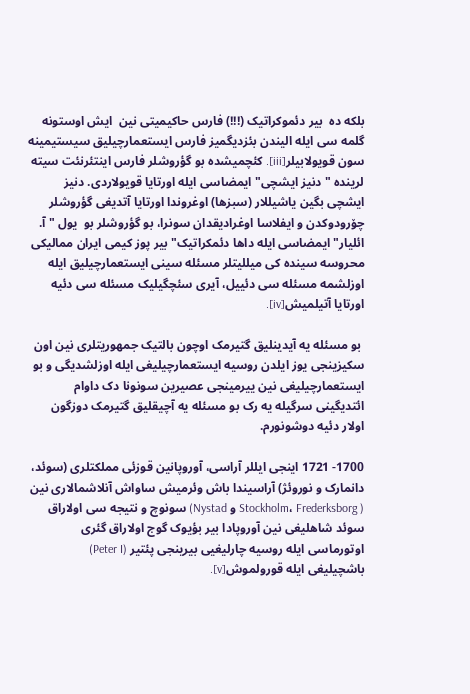بلکه ده  بیر دئموکراتیک (!!!) فارس حاکیمیتی نین  ایش اوستونه گلمه سی ایله الیندن بئزدیگمیز فارس ایستعمارچیلیق سیستیمینه سون قویولابیلر[iii]. کئچمیشده بو گؤروشلر فارس اینتئرنئت سیته لرینده "دنیز ایشچی" ایمضاسی ایله اورتایا قویولاردی. دنیز ایشچی بگین یاشیللار (سبزها) اوغروندا اورتایا آتدیغی گؤروشلر  چۆرودوکدن و ایفلاسا اوغرادیقدان سونرا، بو گؤروشلر بو  یول "آ. ائلیار" ایمضاسی ایله داها دئمکراتیک" بیر پوز کیمی ایران ممالیکی محروسه سینده کی میللیتلر مسئله سینی ایستعمارچیلیق ایله اوزلشمه مسئله سی دئییل، آیری سئچگیلیک مسئله سی دئیه اورتایا آتیلمیش[iv].

 بو مسئله یه آیدینلیق گتیرمک اوچون بالتیک جمهوریتلری نین اون سکیزینجی یوز ایلدن روسیه ایستعمارچیلیغی ایله اوزلشدیگی و بو ایستعمارچیلیغی نین ییرمینجی عصیرین سونونا دک داوام ائتدیگینی سرگیله یه رک بو مسئله یه آچیقلیق گتیرمک دوزگون اولار دئیه دوشونورم.

1700- 1721 اینجی ایللر آراسی، آوروپانین قوزئی مملکتلری (سوئد، دانمارک و نوروئژ) آراسیندا باش وئرمیش ساواش آنلاشمالاری نین ( Stockholm، Frederksborg و Nystad) سونوچ و نتیجه سی اولاراق سوئد شاهلیغی نین آوروپادا بیر بؤیوک گوج اولاراق گئری اوتورماسی ایله روسیه چارلیغیی بیرینجی پئتیر (Peter I)  باشچیلیغی ایله قورولموش[v].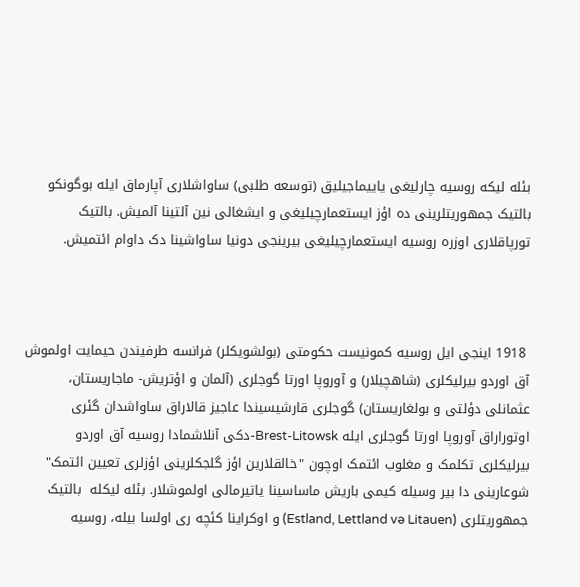بئله لیکه روسیه چارلیغی یاییماجیلیق (توسعه طلبی) ساواشلاری آپارماق ایله بوگونکو بالتیک جمهوریتلرینی ده اؤز ایستعمارچیلیغی و ایشغالی نین آلتینا آلمیش. بالتیک تورپاقلاری اوزره روسیه ایستعمارچیلیغی بیرینجی دونیا ساواشینا دک داوام ائتمیش.



 1918 اینجی ایل روسیه کمونیست حکومتی (بولشویکلر) فرانسه طرفیندن حیمایت اولموش آق اوردو بیرلیکلری (شاهچیلار) و آوروپا اورتا گوجلری (آلمان و اؤتریش- ماجاریستان، عثمانلی دؤلتی و بولغاریستان) گوجلری قارشیسیندا عاجیز قالاراق ساواشدان گئری اوتوراراق آوروپا اورتا گوجلری ایله Brest-Litowsk-دکی آنلاشمادا روسیه آق اوردو بیرلیکلری تکلمک و مغلوب ائتمک اوچون "خالقلارین اؤز گلجکلرینی اؤزلری تعیین ائتمک" شوعارینی دا بیر وسیله کیمی باریش ماساسینا یاتیرمالی اولموشلار. بئله لیکله  بالتیک جمهوریتلری (Estland, Lettland və Litauen) و اوکراینا کئچه ری اولسا بیله، روسیه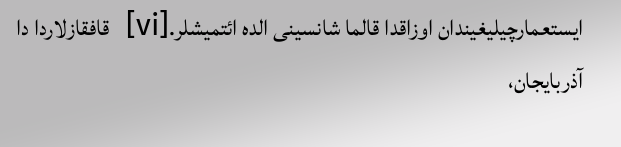ایستعمارچیلیغیندان اوزاقدا قالما شانسینی الده ائتمیشلر.[vi]  قافقازلاردا دا آذربایجان،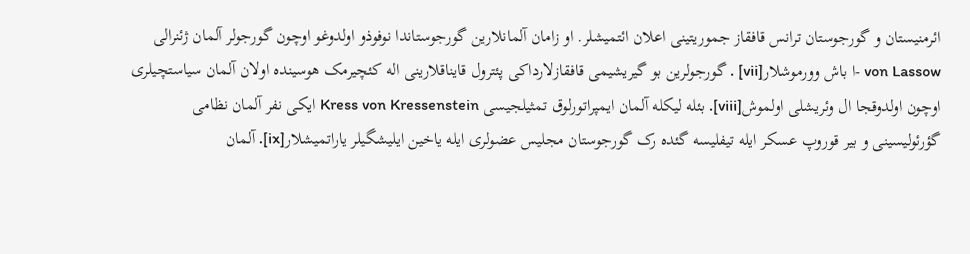ائرمنیستان و گورجوستان ترانس قافقاز جموریتینی اعلان ائتمیشلر. او زامان آلمانلارین گورجوستاندا نوفوذو اولدوغو اوچون گورجولر آلمان ژئنرالی von Lassow -ا باش وورموشلار[vii] . گورجولرین بو گیریشیمی قافقازلارداکی پئترول قایناقلارینی اله کئچیرمک هوسینده اولان آلمان سیاستچیلری اوچون اولدوقجا ال وئریشلی اولموش[viii]. بئله لیکله آلمان ایمپراتورلوق تمثیلجیسی Kress von Kressenstein ایکی نفر آلمان نظامی گؤرئولیسینی و بیر قوروپ عسکر ایله تیفلیسه گئده رک گورجوستان مجلیس عضولری ایله یاخین ایلیشگیلر یاراتمیشلار[ix]. آلمان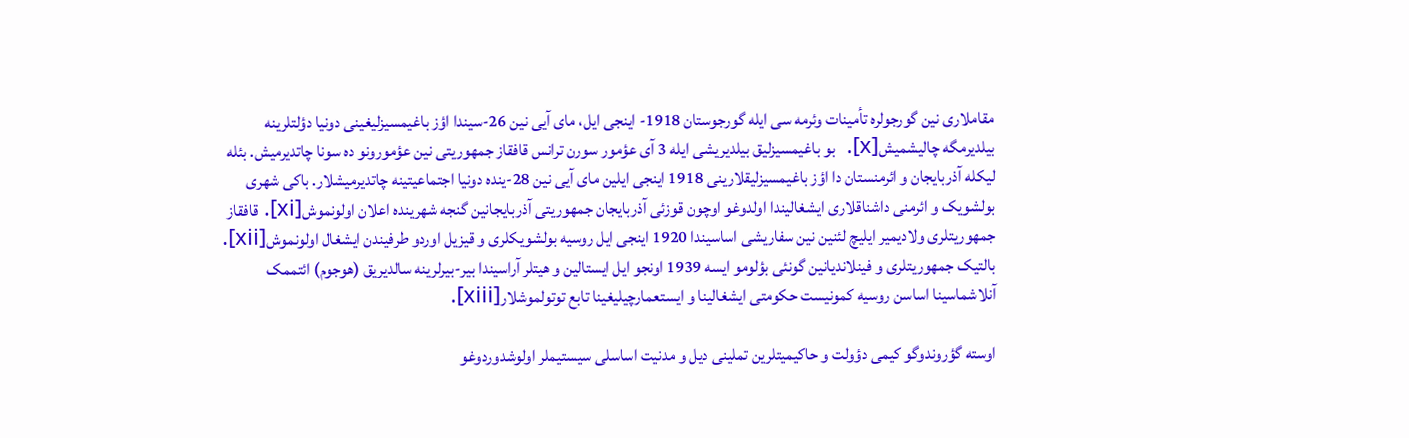مقاملاری نین گورجولره تأمینات وئرمه سی ایله گورجوستان 1918- اینجی ایل، مای آیی نین 26-سیندا اؤز باغیمسیزلیغینی دونیا دؤلتلرینه بیلدیرمگه چالیشمیش[x].  بو باغیمسیزلیق بیلدیریشی ایله 3 آی عؤمور سورن ترانس قافقاز جمهوریتی نین عؤمورونو ده سونا چاتدیرمیش. بئله لیکله آذربایجان و ائرمنستان دا اؤز باغیمسیزلیقلارینی 1918 اینجی ایلین مای آیی نین 28-ینده دونیا اجتماعیتینه چاتدیرمیشلار. باکی شهری بولشویک و ائرمنی داشناقلاری ایشغالیندا اولدوغو اوچون قوزئی آذربایجان جمهوریتی آذربایجانین گنجه شهرینده اعلان اولونموش[xi]. قافقاز جمهوریتلری ولادیمیر ایلیچ لئنین نین سفاریشی اساسیندا 1920 اینجی ایل روسیه بولشویکلری و قیزیل اوردو طرفیندن ایشغال اولونموش[xii]. بالتیک جمهوریتلری و فینلاندیانین گونئی بؤلومو ایسه 1939 اونجو ایل ایستالین و هیتلر آراسیندا بیر-بیرلرینه سالدیریق (هوجوم) ائتممک آنلاشماسینا اساسن روسیه کمونیست حکومتی ایشغالینا و ایستعمارچیلیغینا تابع توتولموشلار[xiii].

اوسته گؤروندوگو کیمی دؤولت و حاکیمیتلرین تملینی دیل و مدنیت اساسلی سیستیملر اولوشدوردوغو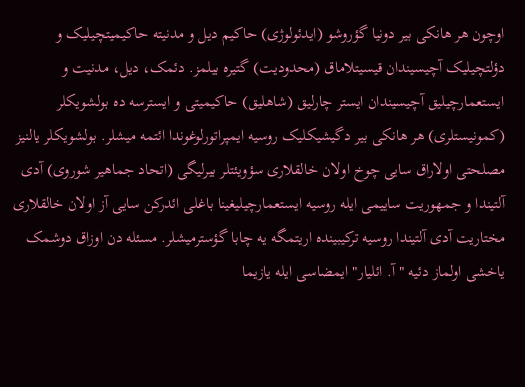اوچون هر هانکی بیر دونیا گؤروشو (ایدئولوژی) حاکیم دیل و مدنیته حاکیمیتچیلیک و دؤلتچیلیک آچیسیندان قیسیتلاماق (محدودیت) گتیره بیلمز. دئمک، دیل، مدنیت و ایستعمارچیلیق آچیسیندان ایستر چارلیق (شاهلیق) حاکیمیتی و ایسترسه ده بولشویکلر (کمونیستلری) هر هانکی بیر دگیشیکلیک روسیه ایمپراتورلوغوندا ائتمه میشلر. بولشویکلر یالنیز مصلحتی اولاراق سایی چوخ اولان خالقلاری سؤویئتلر بیرلیگی (اتحاد جماهیر شوروی) آدی آلتیندا و جمهوریت ساییمی ایله روسیه ایستعمارچیلیغینا باغلی ائدرکن سایی آز اولان خالقلاری مختاریت آدی آلتیندا روسیه ترکیبینده اریتمگه یه چابا گؤسترمیشلر. مسئله دن اوزاق دوشمک یاخشی اولماز دئیه "آ. ائلیار" ایمضاسی ایله یازیما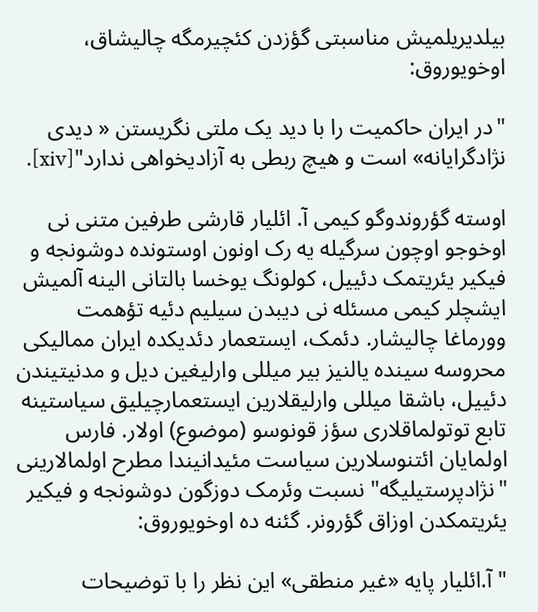بیلدیریلمیش مناسبتی گؤزدن کئچیرمگه چالیشاق، اوخویوروق:

"در ایران حاکمیت را با دید یک ملتی نگریستن « دیدی نژادگرایانه» است و هیچ ربطی به آزادیخواهی ندارد"[xiv].

اوسته گؤروندوگو کیمی آ. ائلیار قارشی طرفین متنی نی اوخوجو اوچون سرگیله یه رک اونون اوستونده دوشونجه و فیکیر یئریتمک دئییل، کولونگ یوخسا بالتانی الینه آلمیش ایشچلر کیمی مسئله نی دیبدن سیلیم دئیه تؤهمت وورماغا چالیشار. دئمک، ایستعمار دئدیکده ایران ممالیکی محروسه سینده یالنیز بیر میللی وارلیغین دیل و مدنیتیندن دئییل، باشقا میللی وارلیقلارین ایستعمارچیلیق سیاستینه تابع توتولماقلاری سؤز قونوسو (موضوع) اولار. فارس اولمایان ائتنوسلارین سیاست مئیدانیندا مطرح اولمالارینی "نژادپرستیلیگه" نسبت وئرمک دوزگون دوشونجه و فیکیر یئریتمکدن اوزاق گؤرونر. گئنه ده اوخویوروق:

"آ.ائلیار پایه «غیر منطقی» این نظر را با توضیحات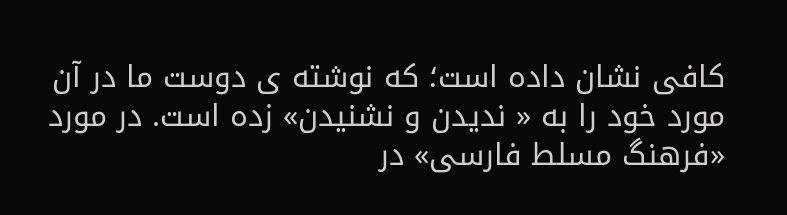کافی نشان داده است؛ که نوشته ی دوست ما در آن مورد خود را به « ندیدن و نشنیدن» زده است. در مورد «فرهنگ مسلط فارسی» در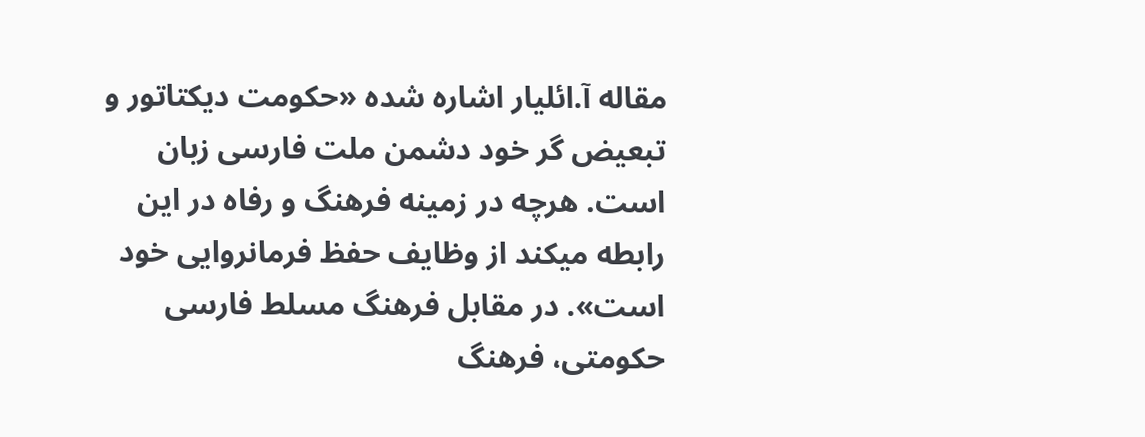مقاله آ.ائلیار اشاره شده «حکومت دیکتاتور و تبعیض گر خود دشمن ملت فارسی زبان است. هرچه در زمینه فرهنگ و رفاه در این رابطه میکند از وظایف حفظ فرمانروایی خود است». در مقابل فرهنگ مسلط فارسی حکومتی، فرهنگ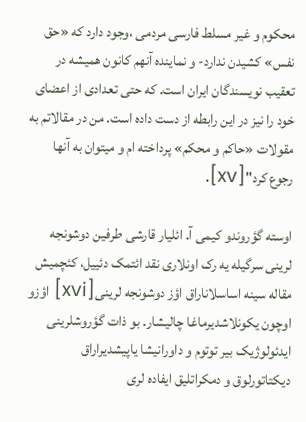محکوم و غیر مسلط فارسی مردمی ،وجود دارد که «حق نفس» کشیدن ندارد- و نماینده آنهم کانون همیشه در تعقیب نویسندگان ایران است. که حتی تعدادی از اعضای خود را نیز در این رابطه از دست داده است. من در مقالاتم به مقولات «حاکم و محکم» پرداخته ام و میتوان به آنها رجوع کرد"[xv].

اوسته گؤروندو کیمی آ. ائلیار قارشی طرفین دوشونجه لرینی سرگیله یه رک اونلاری نقد ائتمک دئییل، کئچمیش مقاله سینه اساسلاناراق اؤز دوشونجه لرینی[xvi] اؤزو اوچون یکونلاشدیرماغا چالیشار. بو ذات گؤروشلرینی ایدئولوژیک بیر توتوم و داورانیشا یاپیشدیراراق دیکتاتورلوق و دمکراتلیق ایفاده لری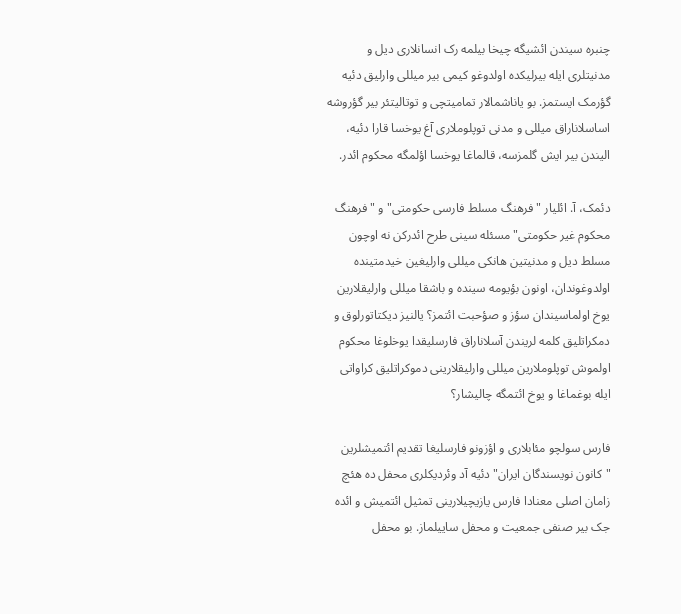چنبره سیندن ائشیگه چیخا بیلمه رک انسانلاری دیل و مدنیتلری ایله بیرلیکده اولدوغو کیمی بیر میللی وارلیق دئیه گؤرمک ایستمز. بو یاناشمالار تمامیتچی و توتالیتئر بیر گؤروشه اساسلاناراق میللی و مدنی توپلوملاری آغ یوخسا قارا دئیه، الیندن بیر ایش گلمزسه، قالماغا یوخسا اؤلمگه محکوم ائدر.

دئمک، آ. ائلیار "فرهنگ مسلط فارسی حکومتی" و "فرهنگ محکوم غیر حکومتی" مسئله سینی طرح ائدرکن نه اوچون  مسلط دیل و مدنیتین هانکی میللی وارلیغین خیدمتینده اولدوغوندان، اونون بؤیومه سینده و باشقا میللی وارلیقلارین یوخ اولماسیندان سؤز و صؤحبت ائتمز؟ یالنیز دیکتاتورلوق و دمکراتلیق کلمه لریندن آسلاناراق فارسلیقدا یوخلوغا محکوم اولموش توپلوملارین میللی وارلیقلارینی دموکراتلیق کراواتی ایله بوغماغا و یوخ ائتمگه چالیشار؟

فارس سولچو مئابلاری و اؤزونو فارسلیغا تقدیم ائتمیشلرین "کانون نویسندگان ایران" دئیه آد وئردیکلری محفل ده هئچ زامان اصلی معنادا فارس یازیچیلارینی تمثیل ائتمیش و ائده جک بیر صنفی جمعیت و محفل ساییلماز. بو محفل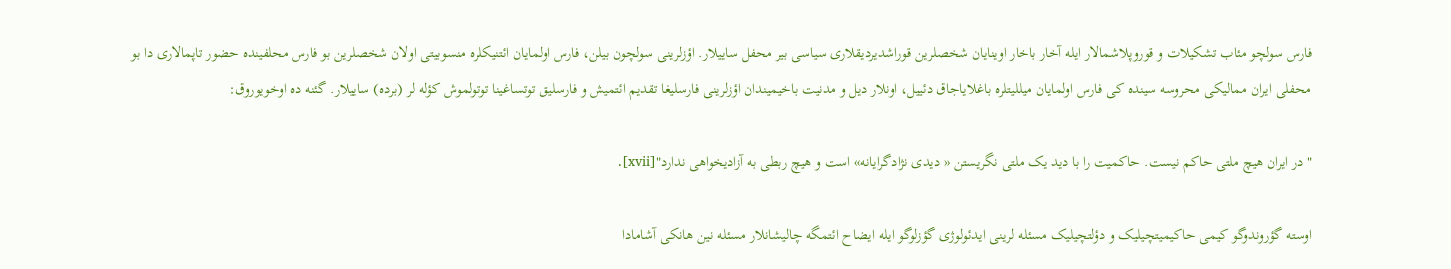فارس سولچو مئاب تشکیلات و قوروپلاشمالار ایله آخار باخار اوینایان شخصلرین قوراشدیردیقلاری سیاسی بیر محفل ساییلار. اؤزلرینی سولچون بیلن، فارس اولمایان ائتنیکلره منسوبیتی اولان شخصلرین بو فارس محلفینده حضور تاپمالاری دا بو محفلی ایران ممالیکی محروسه سینده کی فارس اولمایان میللیتلره باغلایاجاق دئییل، اونلار دیل و مدنیت باخیمیندان اؤزلرینی فارسلیغا تقدیم ائتمیش و فارسلیق توتساغینا توتولموش کؤله لر (برده) ساییلار. گئنه ده اوخویوروق:

"در ایران هیچ ملتی حاکم نیست. حاکمیت را با دید یک ملتی نگریستن « دیدی نژادگرایانه» است و هیچ ربطی به آزادیخواهی ندارد"[xvii].

اوسته گؤروندوگو کیمی حاکیمیتچیلیک و دؤلتچیلیک مسئله لرینی ایدئولوژی گؤزلوگو ایله ایضاح ائتمگه چالیشانلار مسئله نین هانکی آشامادا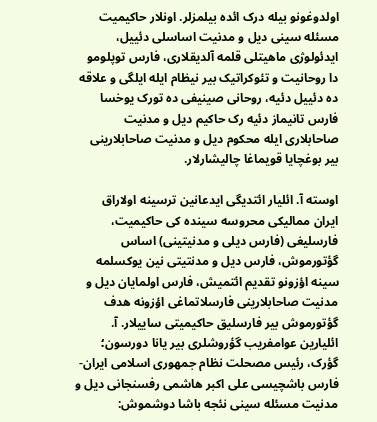اولدوغونو بیله درک ائده بیلمزلر. اونلار حاکیمیت مسئله سینی دیل و مدنیت اساسلی دئییل، ایدئولوژی ماهیتلی قلمه آلدیقلاری، فارس توپلومو دا روحانیت و تئوکراتیک بیر نیظام ایله ایلگی و علاقه ده دئییل دئیه، روحانی صینیفی ده تورک یوخسا فارس تانیماز دئیه رک حاکیم دیل و مدنیت صاحابلاری ایله محکوم دیل و مدنیت صاحابلارینی بیر بوغچایا قویماغا چالیشارلار.

اوسته آ. ائلیار ائتدیگی ایدعانین ترسینه اولاراق ایران ممالیکی محروسه سینده کی حاکیمیت، فارسلیغی (فارس دیلی و مدنیتینی) اساس گؤتورموش، فارس دیل و مدنتیتی نین یوکسلمه سینه اؤزونو تقدیم ائتمیش، فارس اولمایان دیل و مدنیت صاحابلارینی فارسلاتماغی اؤزونه هدف گؤتورموش بیر فارسلیق حاکیمیتی ساییلار. آ. ائلیارین عوامفریب گؤروشلری بیر یانا دورسون؛ گؤرک، رئیس مصحلت نظام جمهوری اسلامی ایران- فارس باشچیسی علی اکبر هاشمی رفسنجانی دیل و مدنیت مسئله سینی نئجه باشا دوشموش: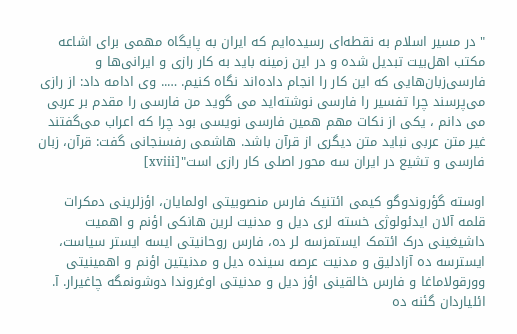" در مسیر اسلام به نقطه‌ای رسیده‌ایم که ایران به پایگاه مهمی برای اشاعه مکتب اهل‌بیت تبدیل شده و در این زمینه باید به کار رازی و ایرانی‌ها و فارسی‌زبان‌هایی که این کار را انجام داده‌اند نگاه کنیم. ….. وی ادامه داد: از رازی می‌پرسند چرا تفسیر را فارسی نوشته‌اید می گوید من فارسی را مقدم بر عربی می دانم ، یکی از نکات مهم همین فارسی نویسی بود چرا که اعراب می‌گفتند غیر متن عربی نباید متن دیگری از قرآن باشد. هاشمی رفسنجانی گفت: قرآن، زبان فارسی و تشیع در ایران سه محور اصلی کار رازی است"[xviii]

اوسته گؤروندوگو کیمی ائتنیک فارس منصوبیتی اولمایان، اؤزلرینی دمکرات قلمه آلان ایدئولوژی خسته لری دیل و مدنیت لرین هانکی اؤنم و اهمیت داشیغینی درک ائتمک ایستمزسه لر ده، فارس روحانیتی ایسه ایستر سیاست، ایسترسه ده آزادلیق و مدنیت عرصه سینده دیل و مدنیتین اؤنم و اهمینیتی وورقولاماغا و فارس خالقینی اؤز دیل و مدنیتی اوغروندا دوشونمگه چاغیرار. آ. ائلیاردان گئنه ده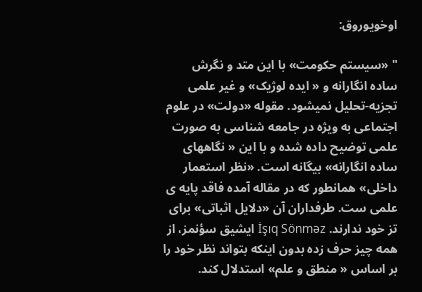اوخویوروق:

" «سیستم حکومت» با این متد و نگرش ساده انگارانه و « ایده لوژیک» و غیر علمی تجزیه-تحلیل نمیشود. مقوله «دولت» در علوم اجتماعی به ویژه در جامعه شناسی به صورت علمی توضیح داده شده و با این « نگاههای ساده انگارانه» بیگانه است. «نظر استعمار داخلی» همانطور که در مقاله آمده فاقد پایه ی علمی ست. طرفداران آن «دلایل اثباتی» برای تز خود ندارند. İşıq Sönmǝz ايشيق سؤنمز، از همه چیز حرف زده بدون اینکه بتواند نظر خود را بر اساس « منطق و علم» استدلال کند.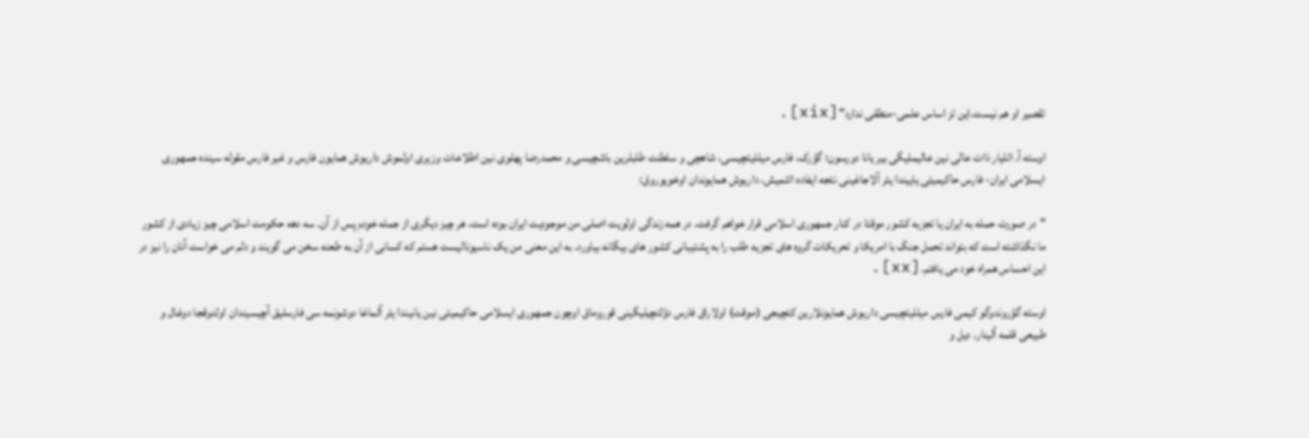تقصیر او هم نیست.این تز اساس علمی-منطقی ندارد"[xix].

اوسته آ. ائلیار ذات عالی نین عالیملیگی بیر یانا دورسون؛ گؤرک، فارس میللیتچیسی، شاهچی و سلطنت طلبلرین باشچیسی و محمدرضا پهلوی نین اطلاعات وزیری اولموش داریوش همایون فارس و غیر فارس مقوله سینده جمهوری ایسلامی ایران- فارس حاکیمیتی یاییندا یئر آلاجاغینی نئجه ایفاده ائتمیش، داریوش همایوندان اوخویوروق:

"در صورت حمله به ایران یا تجزیه کشور موقتا در کنار جمهوری اسلامی قرار خواهم گرفت. در همه زندگی اولویت اصلی من موجودیت ایران بوده است، هر چیز دیگری از جمله خودم پس از آن. سه دهه حکومت اسلامی چیز زیادی از کشور ما نگذاشته است که بتواند تحمل جنگ با امریکا و تحریکات گروه های تجزیه طلب را به پشتیبانی کشور های بیگانه بیاورد. به این معنی من یک ناسیونالیست هستم که کسانی از آن به طعنه سخن می گویند و دلم می خواست آنان را نیز در این احساس همراه خود می یافتم.[xx].

اوسته گؤروندوگو کیمی فارس میللیتچیسی داریوش همایونلارین کئچیجی (موقت) اولاراق فارس دؤلتچیلیگینی قوروماق اوچون جمهوری ایسلامی حاکیمیتی نین یانیندا یئر آلماغا دوشونمه سی فارسلیق آچیسیندان اولدوقجا دوغال و طبیعی قلمه آلینار. دیل و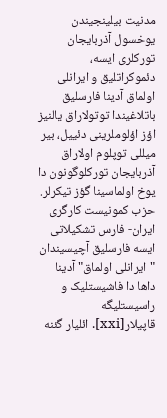مدنیت بیلینجیندن یوخسول آذربایجان تورکلری ایسه، دئموکراتلیق و ایرانلی اولماق آدینا فارسلیق باتلاغیندا توتولاراق یالنیز اؤز اؤلوملرینی دئییل، بیر میللی توپلوم اولاراق آذربایجان تورکلوگونون دا یوخ اولماسینا گؤز تیکرلر. حزب کمونیست کارگری ایران- فارس تشکیلاتی ایسه فارسلیق آچیسیندان "ایرانلی اولماق" آدینا داها دا فاشیستلیک و راسیستلیگه قاپیلار[xxi]. ائلیار گئنه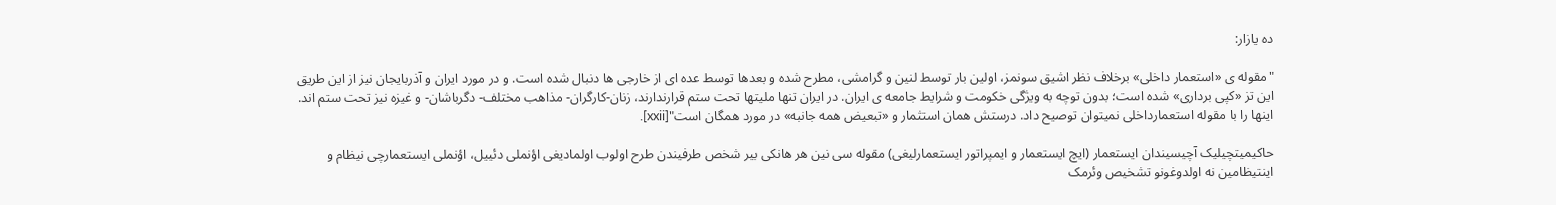ده یازار:

"مقوله ی «استعمار داخلی» برخلاف نظر اشیق سونمز، اولین بار توسط لنین و گرامشی، مطرح شده و بعدها توسط عده ای از خارجی ها دنبال شده است. و در مورد ایران و آذربایجان نیز از این طریق این تز «کپی برداری» شده است؛ بدون توچه به ویژگی خکومت و شرایط جامعه ی ایران. در ایران تنها ملیتها تحت ستم قرارندارند، زنان-کارگران- مذاهب مختلف- دگرباشان- و غیزه نیز تحت ستم اند. اینها را با مقوله استعمارداخلی نمیتوان توصیح داد. درستش همان استثمار و «تبعیض همه جانبه» در مورد همگان است"[xxii].

حاکیمیتچیلیک آچیسیندان ایستعمار (ایچ ایستعمار و ایمپراتور ایستعمارلیغی) مقوله سی نین هر هانکی بیر شخص طرفیندن طرح اولوب اولمادیغی اؤنملی دئییل، اؤنملی ایستعمارچی نیظام و اینتیظامین نه اولدوغونو تشخیص وئرمک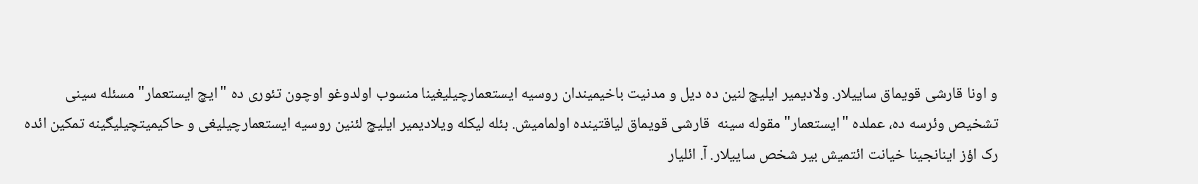و اونا قارشی قویماق ساییلار. ولادیمیر ایلیچ لنین ده دیل و مدنیت باخیمیندان روسیه ایستعمارچیلیغینا منسوب اولدوغو اوچون تئوری ده "ایچ ایستعمار" مسئله سینی تشخیص وئرسه ده، عملده "ایستعمار" مقوله سینه  قارشی قویماق لیاقتینده اولمامیش. بئله لیکله ویلادیمیر ایلیچ لئنین روسیه ایستعمارچیلیغی و حاکیمیتچیلیگینه تمکین ائده رک اؤز اینانجینا خیانت ائتمیش بیر شخص ساییلار. آ. ائلیار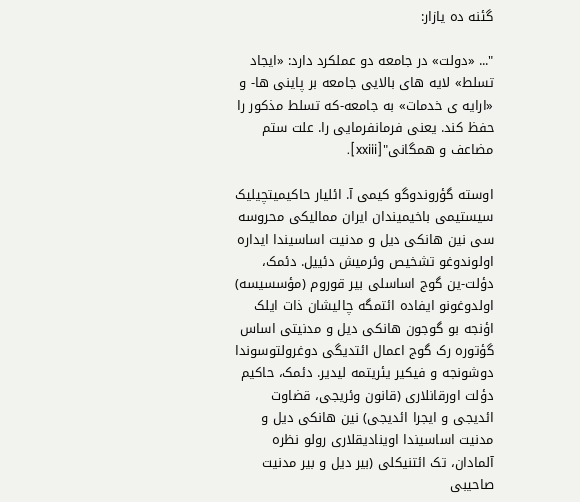گئنه ده یازار:

"... «دولت» در جامعه دو عملکرد دارد: «ایجاد تسلط» لایه های بالایی جامعه بر پاینی ها- و «ارایه ی خدمات» به جامعه-که تسلط مذکور را حفظ کند. یعنی فرمانفرمایی را. علت ستم مضاعف و همگانی"[xxiii].

اوسته گؤروندوگو کیمی آ. ائلیار حاکیمیتچیلیک سیستیمی باخیمیندان ایران ممالیکی محروسه سی نین هانکی دیل و مدنیت اساسیندا ایداره اولوندوغو تشخیص وئرمیش دئییل. دئمک، دؤلت-ین گوج اساسلی بیر قوروم (مؤسسیسه) اولدوغونو ایفاده ائتمگه چالیشان ذات ایلک اؤنجه بو گوجون هانکی دیل و مدنیتی اساس گؤتوره رک گوج اعمال ائتدیگی دوغرولتوسوندا دوشونجه و فیکیر یئریتمه لیدیر. دئمک، حاکیم دؤلت اورقانلاری (قانون وئریجی، قضاوت ائدیجی و ایجرا ائدیجی) نین هانکی دیل و مدنیت اساسیندا اوینادیقلاری رولو نظره آلمادان، تک ائتنیکلی (بیر دیل و بیر مدنیت صاحیبی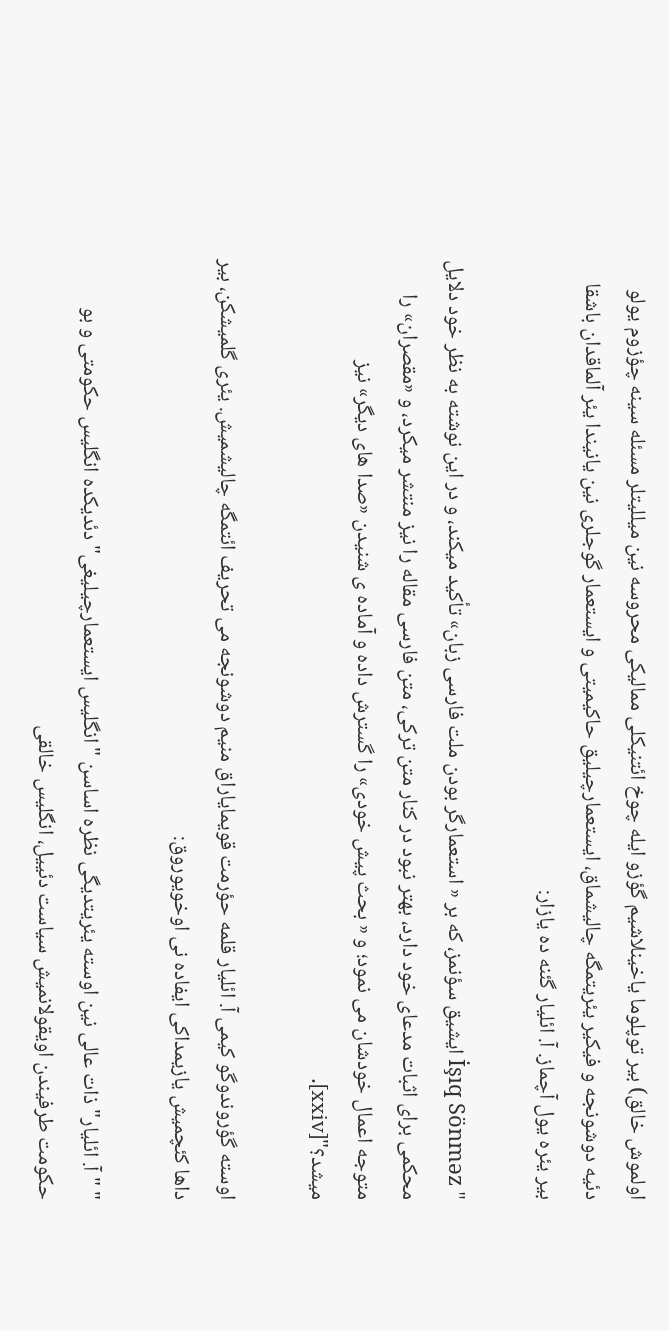اولموش خالق) بیر توپلوما یاخینلاشیم گؤزو ایله چوخ ائتنیکلی ممالیکی محروسه نین میللیتلر مسئله سینه چؤزوم یولو دئیه دوشونجه و فیکیر یئریتمگه چالیشماق، ایستعمارچیلیق حاکیمیتی و ایستعمار گوجلری نین یانیندا یئر آلماقدان باشقا بیر یئره یول آچماز. آ. ائلیار گئنه ده یازار:

" İşıq Sönmǝz ايشيق سؤنمز، که بر « استعمارگر بودن ملت فارسی زبان» تأکید میکند، و در این نوشته به نظر خود دلایل محکمی برای اثبات مدعای خود دارد، بهتر نبود در کنار متن ترکی، متن فارسی مقاله را نیز منتشر میکرد، و «مقصران» را متوجه اعمال خودشان می نمود؛ و « بحث پیش خودی» را گسترش داده و آماده ی شنیدن «صدا های دیگر» نیز میشد؟"[xxiv].

اوسته گؤروندوگو کیمی آ. ائلیار قلمه حؤرمت قویمایاراق منیم دوشونجه می تحریف ائتمگه چالیشمیش. یئری گلمیشکن، بیر داها کئچمیش یازیمداکی ایفاده نی اوخویوروق:

" "آ. ائلیار" ذات عالی نین اوسته یئریتدیگی نظره اساسن "انگلیس ایستعمارچیلیغی" دئدیکده انگلیس حکومتی و بو حکومت طرفیندن اویقولانمیش سیاست دئییل، انگلیس خالقی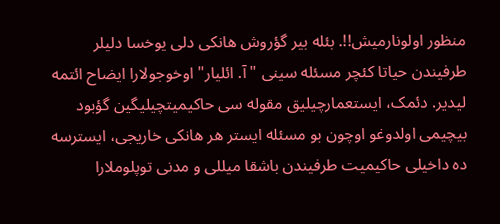منظور اولونارمیش!!. بئله بیر گؤروش هانکی دلی یوخسا دلیلر طرفیندن حیاتا کئچر مسئله سینی "آ. ائلیار" اوخوجولارا ایضاح ائتمه لیدیر. دئمک، ایستعمارچیلیق مقوله سی حاکیمیتچیلیگین گؤبود بیچیمی اولدوغو اوچون بو مسئله ایستر هر هانکی خاریجی، ایسترسه ده داخیلی حاکیمیت طرفیندن باشقا میللی و مدنی توپلوملارا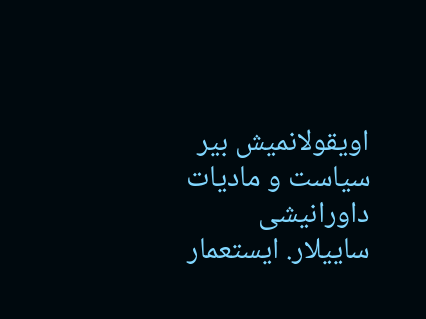اویقولانمیش بیر سیاست و مادیات داورانیشی ساییلار. ایستعمار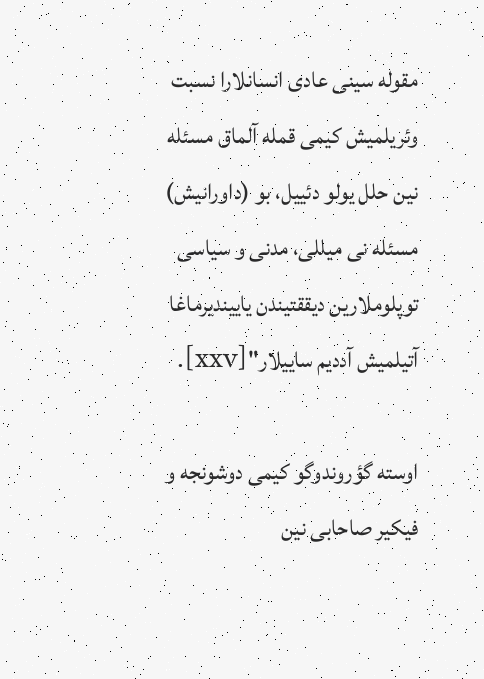مقوله سینی عادی انسانلارا نسبت وئریلمیش کیمی قمله آلماق مسئله نین حلل یولو دئییل، بو (داورانیش) مسئله نی میللی، مدنی و سیاسی توپلوملارین دیققتیندن یاییندیرماغا آتیلمیش آددیم ساییلار"[xxv].

اوسته گؤروندوگو کیمی دوشونجه و فیکیر صاحابی نین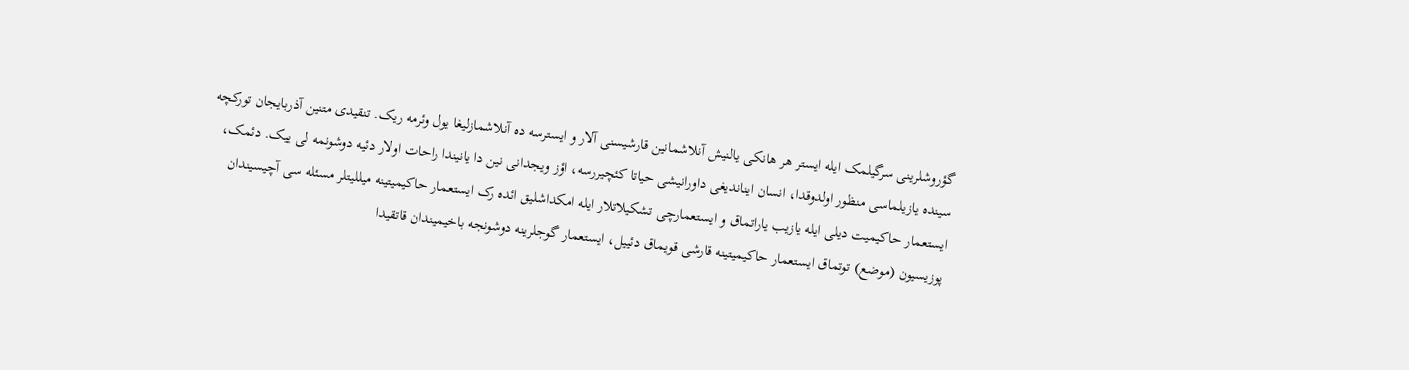گؤروشلرینی سرگیلمک ایله ایستر هر هانکی یالنیش آنلاشمانین قارشیسنی آلار و ایسترسه ده آنلاشمازلیغا یول وئرمه ریک. تنقیدی متنین آذربایجان تورکچه سینده یازیلماسی منظور اولدوقدا، انسان ایناندیغی داورانیشی حیاتا کئچیررسه، اؤز ویجدانی نین دا یانیندا راحات اولار دئیه دوشونمه لی ییک. دئمک، ایستعمار حاکیمیت دیلی ایله یازیب یاراتماق و ایستعمارچی تشکیلاتلار ایله امکداشلیق ائده رک ایستعمار حاکیمیتینه میللیتلر مسئله سی آچیسیندان پوزیسیون (موضع) توتماق ایستعمار حاکیمیتینه قارشی قویماق دئییل، ایستعمار گوجلرینه دوشونجه باخیمیندان قاتقیدا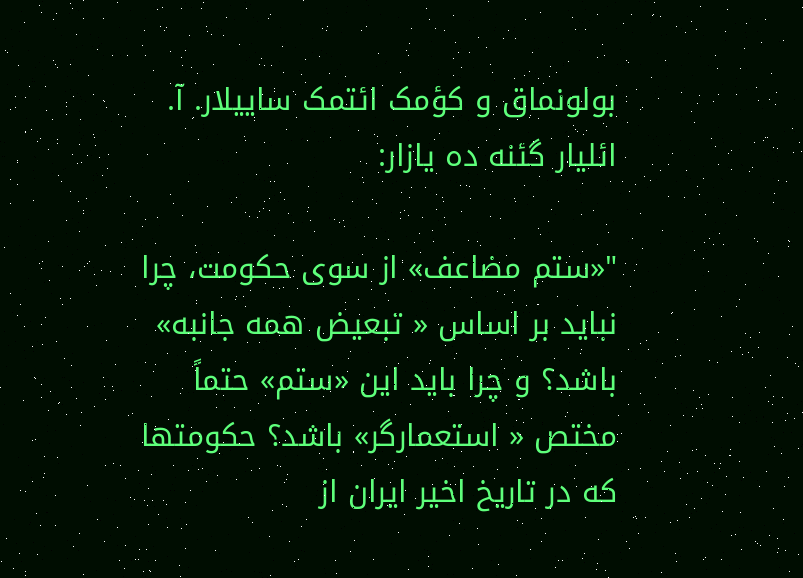بولونماق و کؤمک ائتمک ساییلار. آ. ائلیار گئنه ده یازار:

"«ستم مضاعف» از سوی حکومت، چرا نباید بر اساس « تبعیض همه جانبه» باشد؟ و چرا باید این «ستم» حتماً مختص « استعمارگر» باشد؟ حکومتها که در تاریخ اخیر ایران از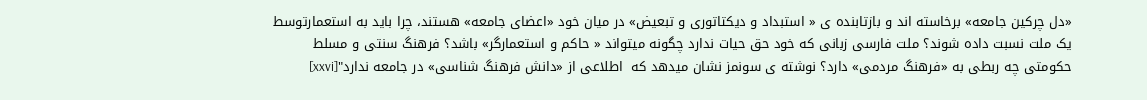«دل چرکین جامعه» برخاسته اند و بازتابنده ی « استبداد و دیکتاتوری و تبعیض» در میان خود «اعضای جامعه» هستند، چرا باید به استعمارتوسط یک ملت نسبت داده شوند؟ ملت فارسی زبانی که خود حق حیات ندارد چگونه میتواند « حاکم و استعمارگر» باشد؟ فرهنگ سنتی و مسلط حکومتی چه ربطی به «فرهنگ مردمی» دارد؟ نوشته ی سونمز نشان میدهد که  اطلاعی از «دانش فرهنگ شناسی» در جامعه ندارد"[xxvi]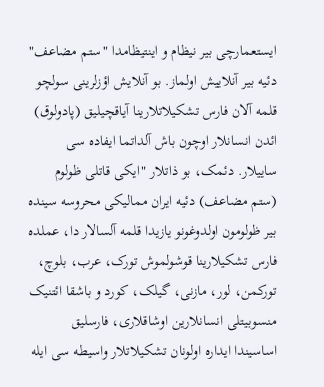ایستعمارچی بیر نیظام و اینتیظامدا "ستم مضاعف" دئیه بیر آنلاییش اولماز. بو آنلایش اؤزلرینی سولچو قلمه آلان فارس تشکیلاتلارینا آیاقچیلیق (پادولوق) ائدن انسانلار اوچون باش آلداتما ایفاده سی ساییلار. دئمک، بو ذاتلار "ایکی قاتلی ظولوم (ستم مضاعف) دئیه ایران ممالیکی محروسه سینده بیر ظولومون اولدوغونو یازیدا قلمه آلسالار دا، عملده فارس تشکیلارینا قوشولموش تورک، عرب، بلوچ، تورکمن، لور، مازنی، گیلک، کورد و باشقا ائتنیک منسوبیتلی انسانلارین اوشاقلاری، فارسلیق اساسیندا ایداره اولونان تشکیلاتلار واسیطه سی ایله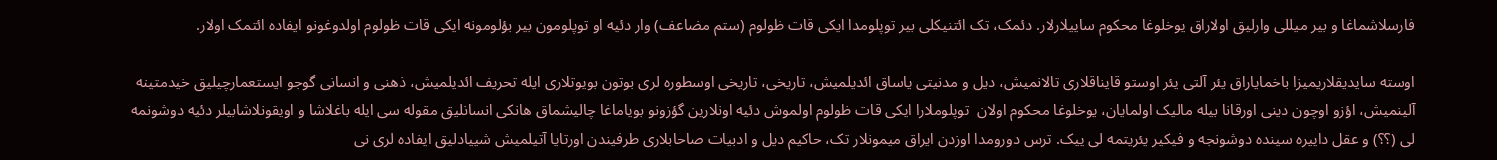فارسلاشماغا و بیر میللی وارلیق اولاراق یوخلوغا محکوم ساییلارلار. دئمک، تک ائتنیکلی بیر توپلومدا ایکی قات ظولوم (ستم مضاعف) وار دئیه او توپلومون بیر بؤلومونه ایکی قات ظولوم اولدوغونو ایفاده ائتمک اولار.

اوسته سایدیقلاریمیزا باخمایاراق یئر آلتی یئر اوستو قایناقلاری تالانمیش، دیل و مدنیتی یاساق ائدیلمیش، تاریخی، تاریخی اوسطوره لری بوتون بویوتلاری ایله تحریف ائدیلمیش، ذهنی و انسانی گوجو ایستعمارچیلیق خیدمتینه آلینمیش، اؤزو اوچون دینی اورقانا بیله مالیک اولمایان، یوخلوغا محکوم اولان  توپلوملارا ایکی قات ظولوم اولموش دئیه اونلارین گؤزونو بویاماغا چالیشماق هانکی انسانلیق مقوله سی ایله باغلاشا و اویقونلاشابیلر دئیه دوشونمه لی (؟؟) و عقل داییره سینده دوشونجه و فیکیر یئریتمه لی ییک. ترس دورومدا اوزدن ایراق میمونلار تک، حاکیم دیل و ادبیات صاحابلاری طرفیندن اورتایا آتیلمیش شییادلیق ایفاده لری نی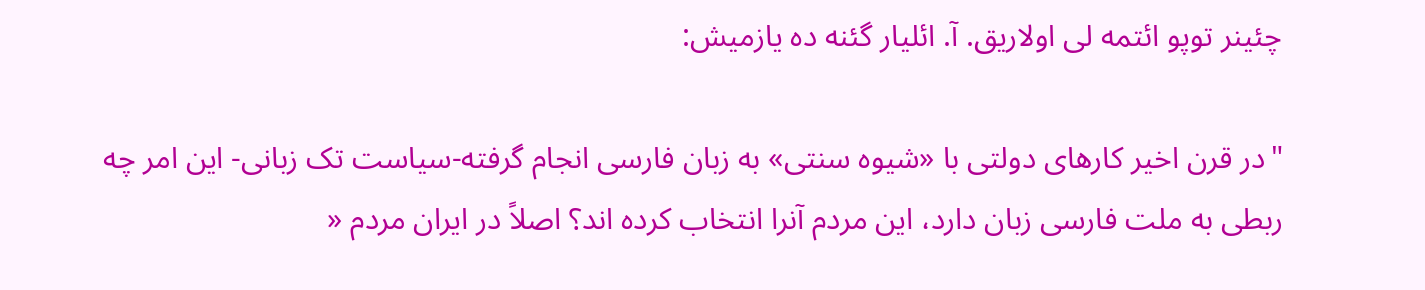چئینر توپو ائتمه لی اولاریق. آ. ائلیار گئنه ده یازمیش:

"در قرن اخیر کارهای دولتی با «شیوه سنتی» به زبان فارسی انجام گرفته-سیاست تک زبانی- این امر چه ربطی به ملت فارسی زبان دارد، این مردم آنرا انتخاب کرده اند؟ اصلاً در ایران مردم «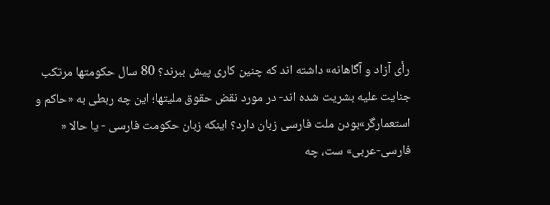رأی آزاد و آگاهانه» داشته اند که چنین کاری پیش ببرند؟ 80 سال حکومتها مرتکب جنایت علیه بشریت شده اند- در مورد نقض حقوق ملیتها؛ این چه ربطی به «حاکم و استعمارگر»بودن ملت فارسی زبان دارد؟ اینکه زبان حکومت فارسی - یا حالا « فارسی-عربی» ست، چه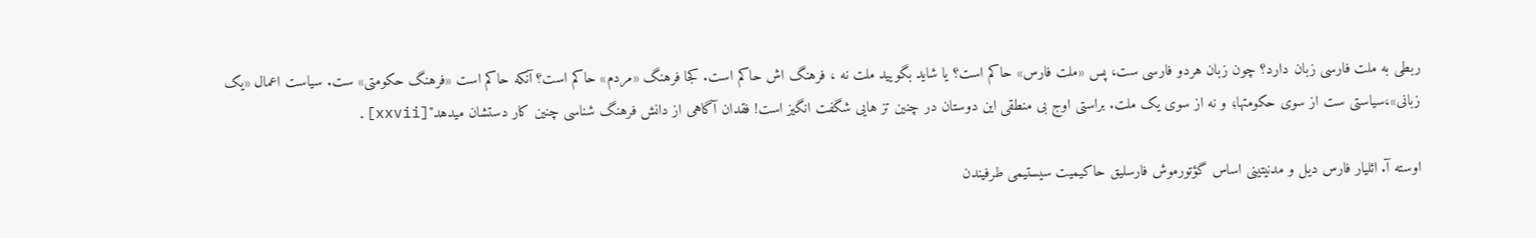ربطی به ملت فارسی زبان دارد؟ چون زبان هردو فارسی ست، پس «ملت فارس» حاکم است؟ یا شاید بگویید ملت نه ، فرهنگ اش حاکم است. کجا فرهنگ «مردم» حاکم است؟ آنکه حاکم است «فرهنگ حکومتی» ست. سیاست اعمال «یک زبانی»،سیاستی ست از سوی حکومتها؛ و نه از سوی یک ملت. براستی اوج بی منطقی این دوستان در چنین تز هایی شگفت انگیز است! فقدان آگاهی از دانش فرهنگ شناسی چنین کار دستشان میدهد"[xxvii].

اوسته آ. ائلیار فارس دیل و مدنیتینی اساس گؤتورموش فارسلیق حاکیمیت سیستیمی طرفیندن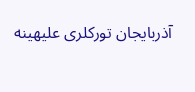آذربایجان تورکلری علیهینه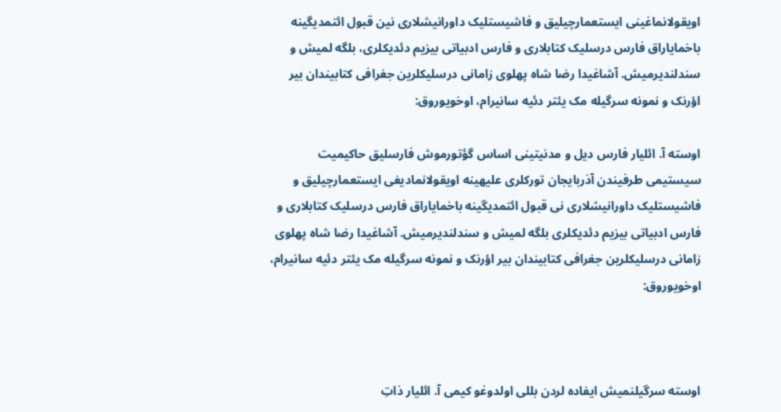اویقولانماغینی ایستعمارچیلیق و فاشیستلیک داورانیشلاری نین قبول ائتمدیگینه باخمایاراق فارس درسلیک کتابلاری و فارس ادبیاتی بیزیم دئدیکلری، بلگه لمیش و سندلندیرمیش. آشاغیدا رضا شاه پهلوی زامانی درسلیکلرین جغرافی کتابیندان بیر اؤرنک و نمونه سرگیله مک یئتر دئیه سانیرام، اوخویوروق:

اوسته آ. ائلیار فارس دیل و مدنیتینی اساس گؤتورموش فارسلیق حاکیمیت سیستیمی طرفیندن آذربایجان تورکلری علیهینه اویقولانمادیغی ایستعمارچیلیق و فاشیستلیک داورانیشلاری نی قبول ائتمدیگینه باخمایاراق فارس درسلیک کتابلاری و فارس ادبیاتی بیزیم دئدیکلری بلگه لمیش و سندلندیرمیش. آشاغیدا رضا شاه پهلوی زامانی درسلیکلرین جغرافی کتابیندان بیر اؤرنک و نمونه سرگیله مک یئتر دئیه سانیرام، اوخویوروق:



اوسته سرگیلنمیش ایفاده لردن بللی اولدوغو کیمی آ. ائلیار ذاتِ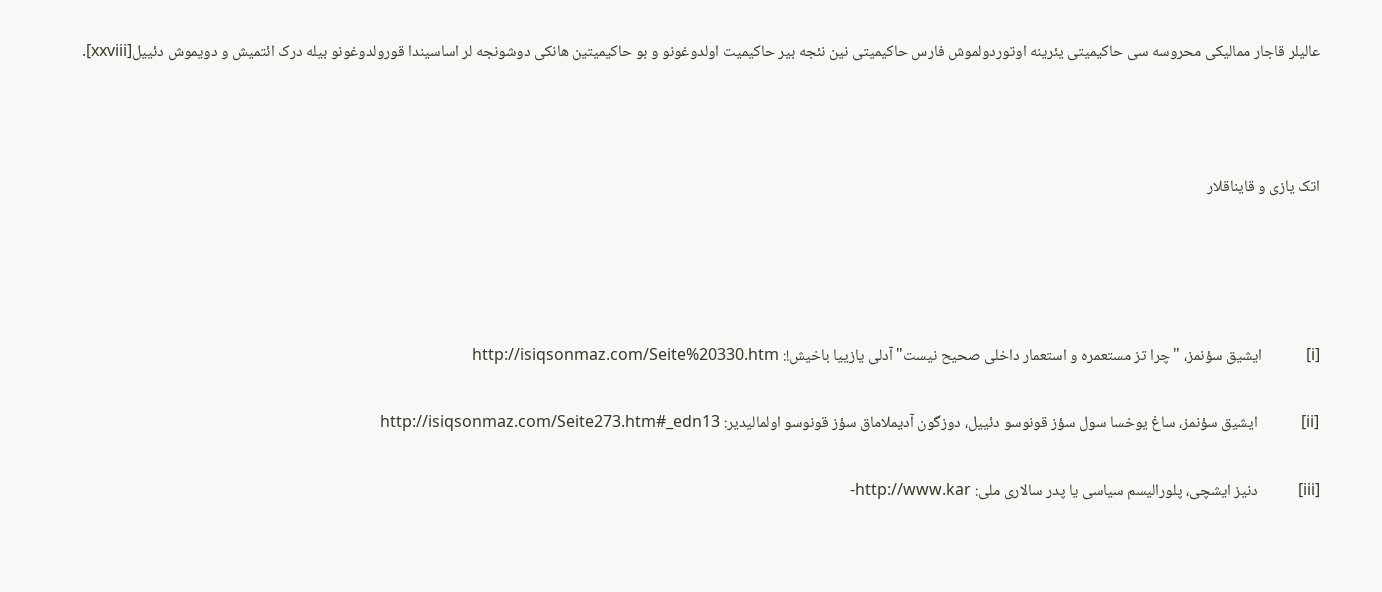عالیلر قاجار ممالیکی محروسه سی حاکیمیتی یئرینه اوتوردولموش فارس حاکیمیتی نین نئجه بیر حاکیمیت اولدوغونو و بو حاکیمیتین هانکی دوشونجه لر اساسیندا قورولدوغونو بیله درک ائتمیش و دویموش دئییل[xxviii].



اتک یازی و قایناقلار




[i]           ایشیق سؤنمز، "چرا تز مستعمره و استعمار داخلی صحیح نیست" آدلی یازییا باخیش!: http://isiqsonmaz.com/Seite%20330.htm

[ii]           ایشیق سؤنمز، ساغ یوخسا سول سؤز قونوسو دئییل، دوزگون آدیملاماق سؤز قونوسو اولمالیدیر: http://isiqsonmaz.com/Seite273.htm#_edn13

[iii]          دنیز ایشچی، پلورالیسم سیاسی یا پدر سالاری ملی: http://www.kar-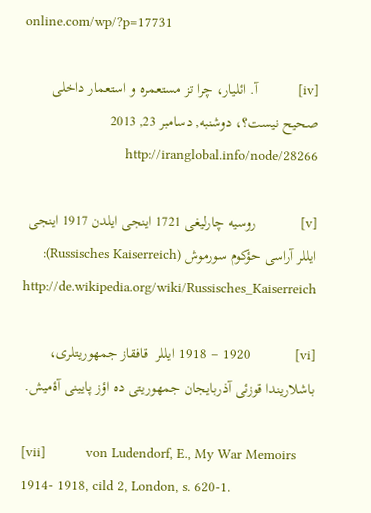online.com/wp/?p=17731

[iv]          آ. ائلیار، چرا تز مستعمره و استعمار داخلی صحیح نیست؟، دوشنبه, دسامبر 23, 2013 http://iranglobal.info/node/28266

[v]           روسیه چارلیغی 1721 اینجی ایلدن 1917 اینجی ایللر آراسی حؤکوم سورموش (Russisches Kaiserreich): http://de.wikipedia.org/wiki/Russisches_Kaiserreich

[vi]           1918 – 1920 ایللر  قافقاز جمهوریتلری، باشلاریندا قوزئی آذربایجان جمهوریتی ده اؤز پایینی آۀمیش.

[vii]          von Ludendorf, E., My War Memoirs 1914- 1918, cild 2, London, s. 620-1.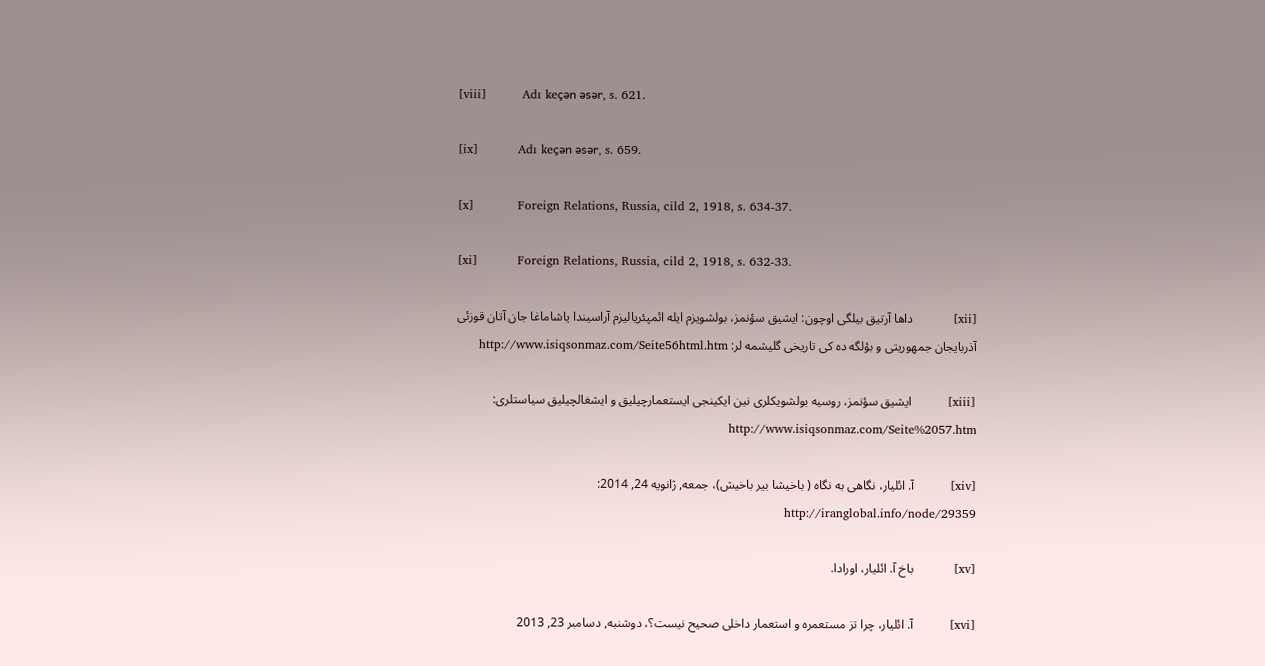[viii]         Adı keҫәn әsәr, s. 621.

[ix]          Adı keҫәn әsәr, s. 659.

[x]           Foreign Relations, Russia, cild 2, 1918, s. 634-37.

[xi]          Foreign Relations, Russia, cild 2, 1918, s. 632-33.

[xii]          داها آرتیق بیلگی اوچون: ایشیق سؤنمز، بولشویزم ایله ائمپئریالیزم آراسیندا یاشاماغا جان آتان قوزئی آذربایجان جمهوریتی و بؤلگه ده کی تاریخی گلیشمه لر: http://www.isiqsonmaz.com/Seite56html.htm

[xiii]         ایشیق سؤنمز، روسیه بولشویکلری نین ایکینجی ایستعمارچیلیق و ایشغالچیلیق سیاستلری: http://www.isiqsonmaz.com/Seite%2057.htm

[xiv]         آ. ائلیار، نگاهی به نگاه ( باخیشا بیر باخیش)، جمعه, ژانویه 24, 2014:  http://iranglobal.info/node/29359

[xv]          باخ آ. ائلیار، اورادا.

[xvi]         آ. ائلیار، چرا تز مستعمره و استعمار داخلی صحیح نیست؟، دوشنبه, دسامبر 23, 2013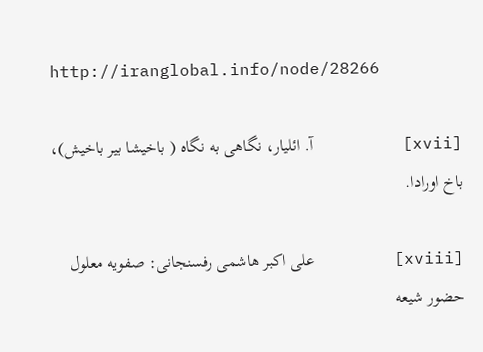http://iranglobal.info/node/28266

[xvii]         آ. ائلیار، نگاهی به نگاه ( باخیشا بیر باخیش)، باخ اورادا.

[xviii]        علی اکبر هاشمی رفسنجانی: صفویه معلول حضور شیعه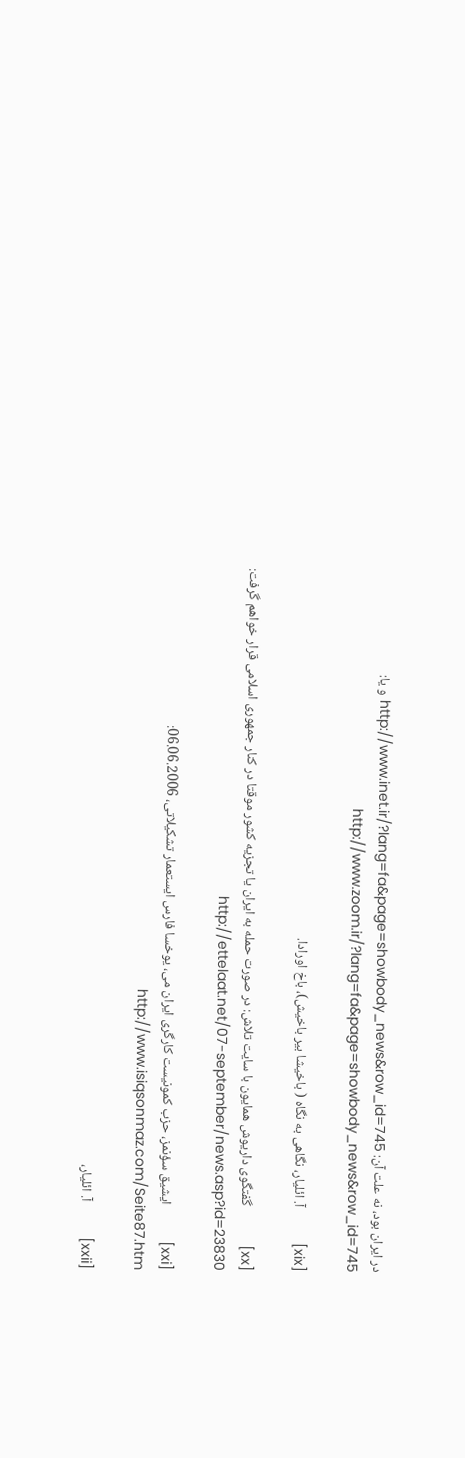در ایران بود، نه علت آن: http://www.inet.ir/?lang=fa&page=showbody_news&row_id=745 و یا: http://www.zoom.ir/?lang=fa&page=showbody_news&row_id=745

[xix]         آ. ائلیار، نگاهی به نگاه ( باخیشا بیر باخیش)، باخ اورادا.

[xx]          گفتگوی داریوش همایون با سایت تلاش: در صورت حمله به ایران یا تجزیه کشور موقتا در کنار جمهوری اسلامی قرار خواهم گرفت: http://ettelaat.net/07-september/news.asp?id=23830

[xxi]         ایشیق سؤنمز، حزب کمونیست کارگری ایران می، یوخسا فارس ایستعمار تشکیلاتی، 06.06.2006: http://www.isiqsonmaz.com/Seite87.htm

[xxii]         آ. ائلیار،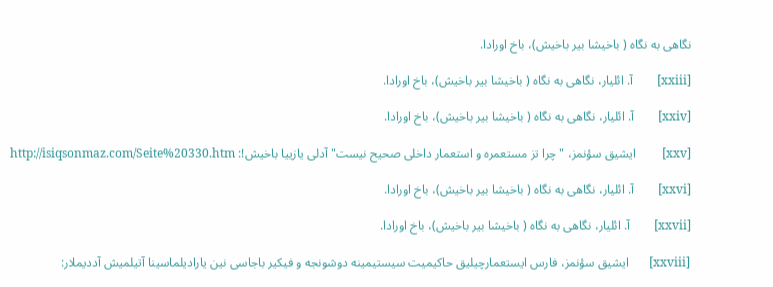نگاهی به نگاه ( باخیشا بیر باخیش)، باخ اورادا.

[xxiii]        آ. ائلیار، نگاهی به نگاه ( باخیشا بیر باخیش)، باخ اورادا.

[xxiv]        آ. ائلیار، نگاهی به نگاه ( باخیشا بیر باخیش)، باخ اورادا.

[xxv]         ایشیق سؤنمز، "چرا تز مستعمره و استعمار داخلی صحیح نیست" آدلی یازییا باخیش!: http://isiqsonmaz.com/Seite%20330.htm

[xxvi]        آ. ائلیار، نگاهی به نگاه ( باخیشا بیر باخیش)، باخ اورادا.

[xxvii]        آ. ائلیار، نگاهی به نگاه ( باخیشا بیر باخیش)، باخ اورادا.

[xxviii]       ایشیق سؤنمز، فارس ایستعمارچیلیق حاکیمیت سیستیمینه دوشونجه و فیکیر باجاسی نین یارادیلماسینا آتیلمیش آددیملار: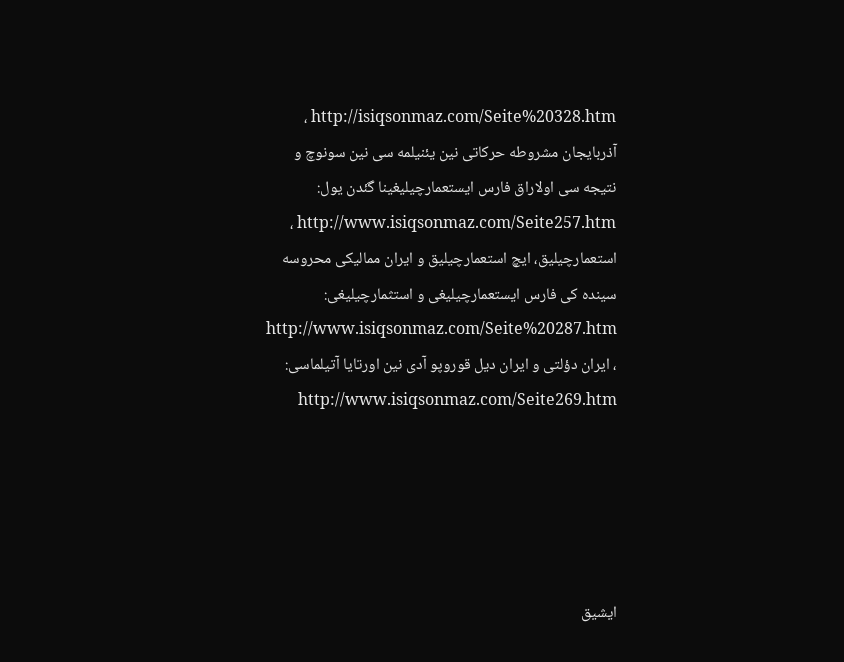http://isiqsonmaz.com/Seite%20328.htm ، آذربایجان مشروطه حرکاتی نین یئنیلمه سی نین سونوچ و نتیجه سی اولاراق فارس ایستعمارچیلیغینا گئدن یول: http://www.isiqsonmaz.com/Seite257.htm ، استعمارچیلیق، ایچ استعمارچیلیق و ایران ممالیکی محروسه سینده کی فارس ایستعمارچیلیغی و استثمارچیلیغی: http://www.isiqsonmaz.com/Seite%20287.htm ، ایران دؤلتی و ایران دیل قوروپو آدی نین اورتایا آتیلماسی: http://www.isiqsonmaz.com/Seite269.htm





ایشیق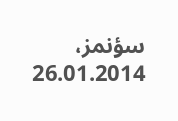سؤنمز، 26.01.2014